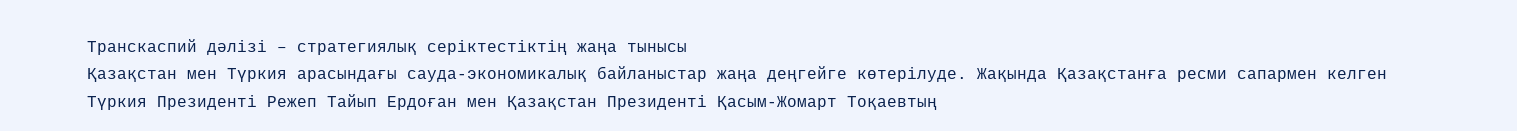Транскаспий дәлізі – стратегиялық серіктестіктің жаңа тынысы
Қазақстан мен Түркия арасындағы сауда-экономикалық байланыстар жаңа деңгейге көтерілуде. Жақында Қазақстанға ресми сапармен келген Түркия Президенті Режеп Тайып Ердоған мен Қазақстан Президенті Қасым-Жомарт Тоқаевтың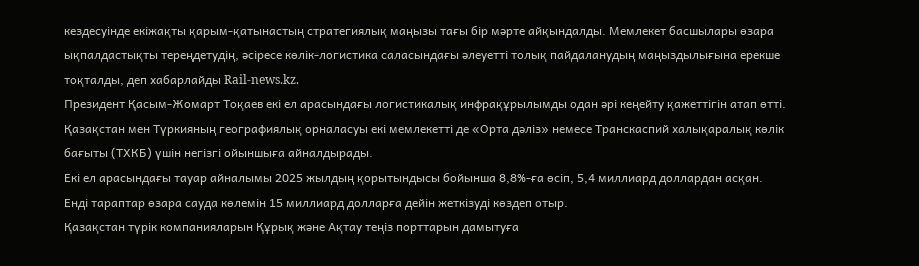кездесуінде екіжақты қарым-қатынастың стратегиялық маңызы тағы бір мәрте айқындалды. Мемлекет басшылары өзара ықпалдастықты тереңдетудің, әсіресе көлік-логистика саласындағы әлеуетті толық пайдаланудың маңыздылығына ерекше тоқталды, деп хабарлайды Rail-news.kz.
Президент Қасым-Жомарт Тоқаев екі ел арасындағы логистикалық инфрақұрылымды одан әрі кеңейту қажеттігін атап өтті. Қазақстан мен Түркияның географиялық орналасуы екі мемлекетті де «Орта дәліз» немесе Транскаспий халықаралық көлік бағыты (ТХКБ) үшін негізгі ойыншыға айналдырады.
Екі ел арасындағы тауар айналымы 2025 жылдың қорытындысы бойынша 8,8%-ға өсіп, 5,4 миллиард доллардан асқан. Енді тараптар өзара сауда көлемін 15 миллиард долларға дейін жеткізуді көздеп отыр.
Қазақстан түрік компанияларын Құрық және Ақтау теңіз порттарын дамытуға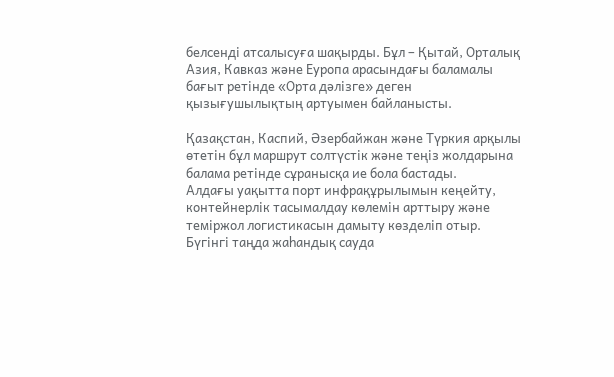белсенді атсалысуға шақырды. Бұл – Қытай, Орталық Азия, Кавказ және Еуропа арасындағы баламалы бағыт ретінде «Орта дәлізге» деген қызығушылықтың артуымен байланысты.

Қазақстан, Каспий, Әзербайжан және Түркия арқылы өтетін бұл маршрут солтүстік және теңіз жолдарына балама ретінде сұранысқа ие бола бастады.
Алдағы уақытта порт инфрақұрылымын кеңейту, контейнерлік тасымалдау көлемін арттыру және теміржол логистикасын дамыту көзделіп отыр.
Бүгінгі таңда жаһандық сауда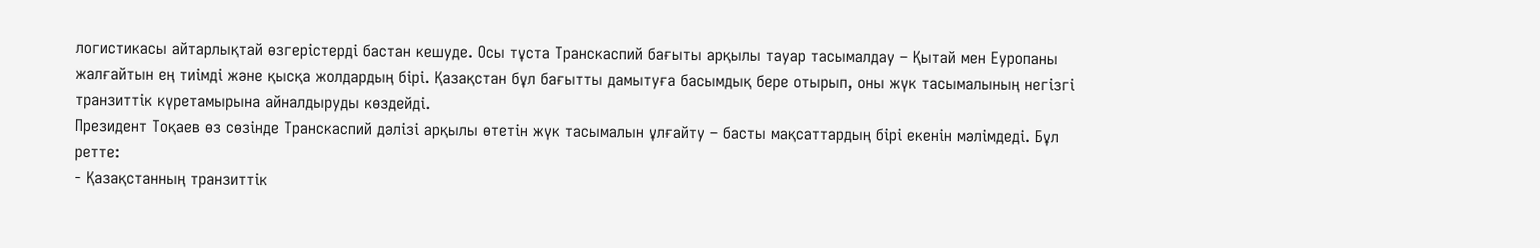логистикасы айтарлықтай өзгерістерді бастан кешуде. Осы тұста Транскаспий бағыты арқылы тауар тасымалдау – Қытай мен Еуропаны жалғайтын ең тиімді және қысқа жолдардың бірі. Қазақстан бұл бағытты дамытуға басымдық бере отырып, оны жүк тасымалының негізгі транзиттік күретамырына айналдыруды көздейді.
Президент Тоқаев өз сөзінде Транскаспий дәлізі арқылы өтетін жүк тасымалын ұлғайту – басты мақсаттардың бірі екенін мәлімдеді. Бұл ретте:
- Қазақстанның транзиттік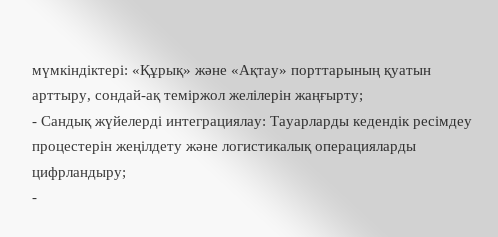мүмкіндіктері: «Құрық» және «Ақтау» порттарының қуатын арттыру, сондай-ақ теміржол желілерін жаңғырту;
- Сандық жүйелерді интеграциялау: Тауарларды кедендік ресімдеу процестерін жеңілдету және логистикалық операцияларды цифрландыру;
-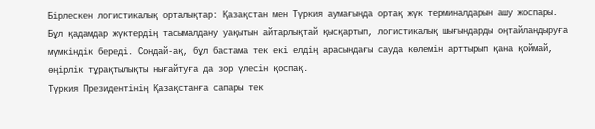Бірлескен логистикалық орталықтар: Қазақстан мен Түркия аумағында ортақ жүк терминалдарын ашу жоспары.
Бұл қадамдар жүктердің тасымалдану уақытын айтарлықтай қысқартып, логистикалық шығындарды оңтайландыруға мүмкіндік береді. Сондай-ақ, бұл бастама тек екі елдің арасындағы сауда көлемін арттырып қана қоймай, өңірлік тұрақтылықты нығайтуға да зор үлесін қоспақ.
Түркия Президентінің Қазақстанға сапары тек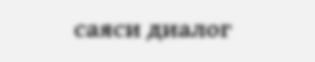саяси диалог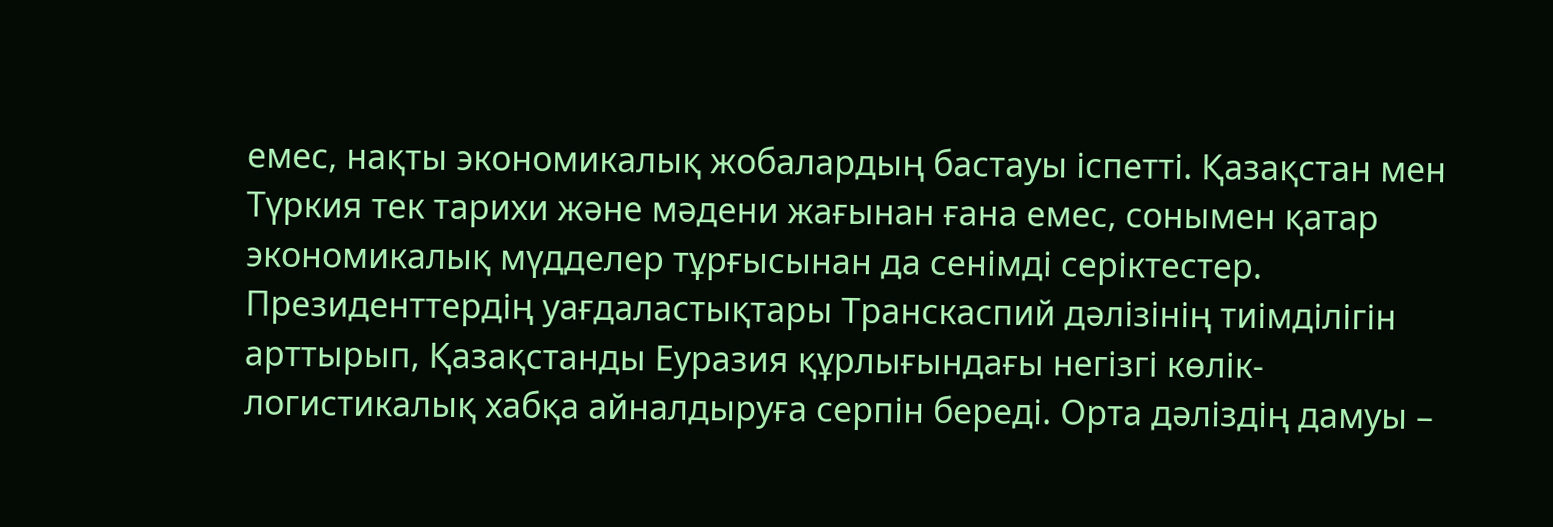емес, нақты экономикалық жобалардың бастауы іспетті. Қазақстан мен Түркия тек тарихи және мәдени жағынан ғана емес, сонымен қатар экономикалық мүдделер тұрғысынан да сенімді серіктестер.
Президенттердің уағдаластықтары Транскаспий дәлізінің тиімділігін арттырып, Қазақстанды Еуразия құрлығындағы негізгі көлік-логистикалық хабқа айналдыруға серпін береді. Орта дәліздің дамуы –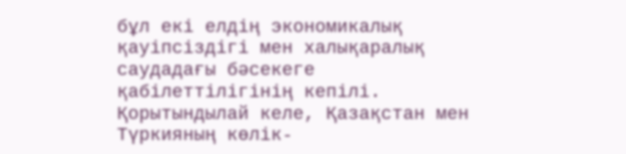бұл екі елдің экономикалық қауіпсіздігі мен халықаралық саудадағы бәсекеге қабілеттілігінің кепілі.
Қорытындылай келе, Қазақстан мен Түркияның көлік-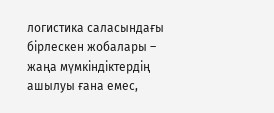логистика саласындағы бірлескен жобалары – жаңа мүмкіндіктердің ашылуы ғана емес,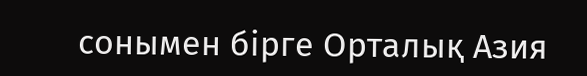сонымен бірге Орталық Азия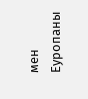мен Еуропаны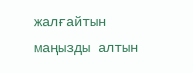жалғайтын маңызды алтын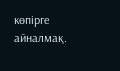көпірге айналмақ.